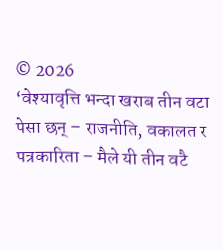© 2026
‘वेश्यावृत्ति भन्दा खराब तीन वटा पेसा छन् – राजनीति, वकालत र पत्रकारिता – मैले यी तीन वटै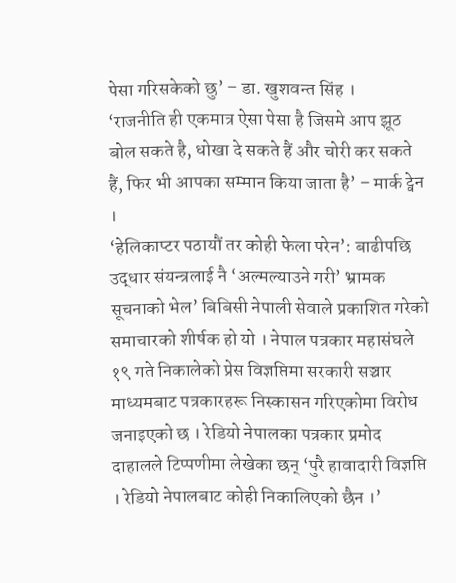पेसा गरिसकेको छु’ – डा. खुशवन्त सिंह ।
‘राजनीति ही एकमात्र ऐसा पेसा है जिसमे आप झूठ बोल सकते है, धोखा दे सकते हैं और चोरी कर सकते हैं, फिर भी आपका सम्मान किया जाता है’ – मार्क ट्वेन ।
‘हेलिकाप्टर पठायौं तर कोही फेला परेन’: बाढीपछि उद्धार संयन्त्रलाई नै ‘अल्मल्याउने गरी’ भ्रामक सूचनाको भेल’ बिबिसी नेपाली सेवाले प्रकाशित गरेको समाचारको शीर्षक हो यो । नेपाल पत्रकार महासंघले १९ गते निकालेको प्रेस विज्ञप्तिमा सरकारी सञ्चार माध्यमबाट पत्रकारहरू निस्कासन गरिएकोमा विरोध जनाइएको छ । रेडियो नेपालका पत्रकार प्रमोद दाहालले टिप्पणीमा लेखेका छन् ‘पुरै हावादारी विज्ञप्ति । रेडियो नेपालबाट कोही निकालिएको छैन ।’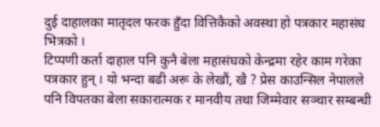दुई दाहालका मातृदल फरक हुँदा वित्तिकैको अवस्था हो पत्रकार महासंघ भित्रको ।
टिप्पणी कर्ता दाहाल पनि कुनै बेला महासंघको केन्द्रमा रहेर काम गरेका पत्रकार हुन् । यो भन्दा बढी अरू के लेखौं, खै ? प्रेस काउन्सिल नेपालले पनि विपतका बेला सकारात्मक र मानवीय तथा जिम्मेवार सञ्चार सम्बन्धी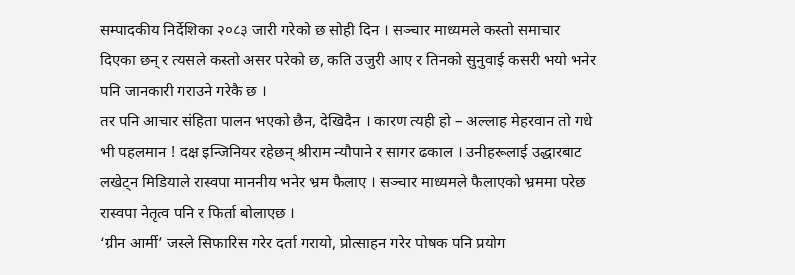सम्पादकीय निर्देशिका २०८३ जारी गरेको छ सोही दिन । सञ्चार माध्यमले कस्तो समाचार दिएका छन् र त्यसले कस्तो असर परेको छ, कति उजुरी आए र तिनको सुनुवाई कसरी भयो भनेर पनि जानकारी गराउने गरेकै छ ।
तर पनि आचार संहिता पालन भएको छैन, देखिदैन । कारण त्यही हो – अल्लाह मेहरवान तो गधे भी पहलमान ! दक्ष इन्जिनियर रहेछन् श्रीराम न्यौपाने र सागर ढकाल । उनीहरूलाई उद्धारबाट लखेट्न मिडियाले रास्वपा माननीय भनेर भ्रम फैलाए । सञ्चार माध्यमले फैलाएको भ्रममा परेछ रास्वपा नेतृत्व पनि र फिर्ता बोलाएछ ।
‘ग्रीन आर्मी’ जस्ले सिफारिस गरेर दर्ता गरायो, प्रोत्साहन गरेर पोषक पनि प्रयोग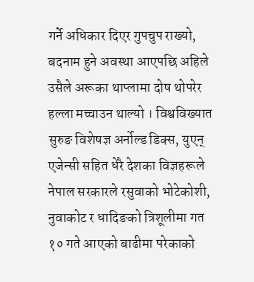गर्ने अधिकार दिएर गुपचुप राख्यो, बदनाम हुने अवस्था आएपछि अहिले उसैले अरूका थाप्लामा दोष थोपरेर हल्ला मच्चाउन थाल्यो । विश्वविख्यात सुरुङ विशेषज्ञ अर्नोल्ड डिक्स, युएन् एजेन्सी सहित धेरै देशका विज्ञहरूले नेपाल सरकारले रसुवाको भोटेकोशी, नुवाकोट र धादिङको त्रिशूलीमा गत १० गते आएको बाढीमा परेकाको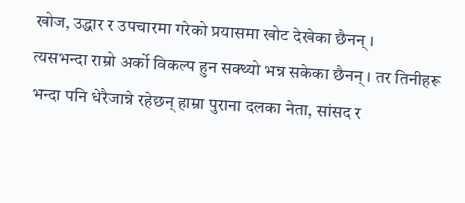खोज, उद्धार र उपचारमा गरेको प्रयासमा खोट देखेका छैनन् ।
त्यसभन्दा राम्रो अर्को विकल्प हुन सक्थ्यो भन्न सकेका छैनन् । तर तिनीहरू भन्दा पनि धेरैजान्ने रहेछन् हाम्रा पुराना दलका नेता, सांसद र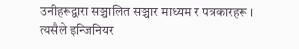उनीहरूद्वारा सञ्चालित सञ्चार माध्यम र पत्रकारहरू । त्यसैले इन्जिनियर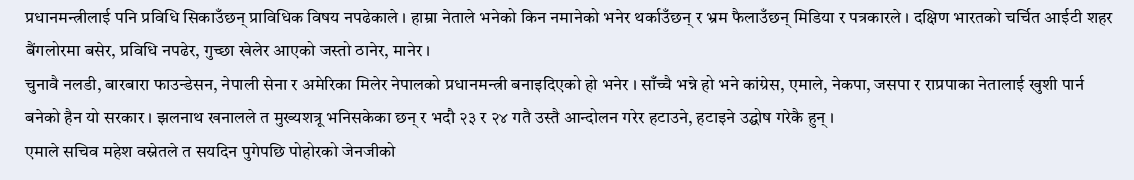प्रधानमन्त्रीलाई पनि प्रविधि सिकाउँछन् प्राविधिक विषय नपढेकाले । हाम्रा नेताले भनेको किन नमानेको भनेर थर्काउँछन् र भ्रम फैलाउँछन् मिडिया र पत्रकारले । दक्षिण भारतको चर्चित आईटी शहर बैंगलोरमा बसेर, प्रविधि नपढेर, गुच्छा खेलेर आएको जस्तो ठानेर, मानेर ।
चुनावै नलडी, बारबारा फाउन्डेसन, नेपाली सेना र अमेरिका मिलेर नेपालको प्रधानमन्त्री बनाइदिएको हो भनेर । साँच्चै भन्ने हो भने कांग्रेस, एमाले, नेकपा, जसपा र राप्रपाका नेतालाई खुशी पार्न बनेको हैन यो सरकार । झलनाथ खनालले त मुख्यशत्रू भनिसकेका छन् र भदौ २३ र २४ गतै उस्तै आन्दोलन गरेर हटाउने, हटाइने उद्घोष गरेकै हुन् ।
एमाले सचिव महेश वस्नेतले त सयदिन पुगेपछि पोहोरको जेनजीको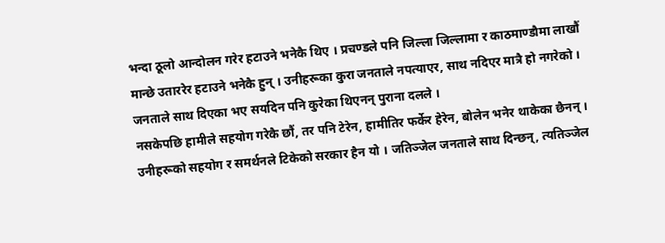भन्दा ठूलो आन्दोलन गरेर हटाउने भनेकै थिए । प्रचण्डले पनि जिल्ला जिल्लामा र काठमाण्डौमा लाखौं मान्छे उताररेर हटाउने भनेकै हुन् । उनीहरूका कुरा जनताले नपत्याएर, साथ नदिएर मात्रै हो नगरेको । जनताले साथ दिएका भए सयदिन पनि कुरेका थिएनन् पुराना दलले ।
नसकेपछि हामीले सहयोग गरेकै छौं, तर पनि टेरेन, हामीतिर फर्केर हेरेन, बोलेन भनेर थाकेका छैनन् । उनीहरूको सहयोग र समर्थनले टिकेको सरकार हैन यो । जतिञ्जेल जनताले साथ दिन्छन्, त्यतिञ्जेल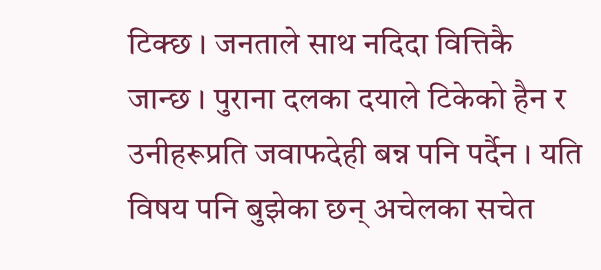टिक्छ । जनताले साथ नदिदा वित्तिकै जान्छ । पुराना दलका दयाले टिकेको हैन र उनीहरूप्रति जवाफदेही बन्न पनि पर्दैन । यति विषय पनि बुझेका छन् अचेलका सचेत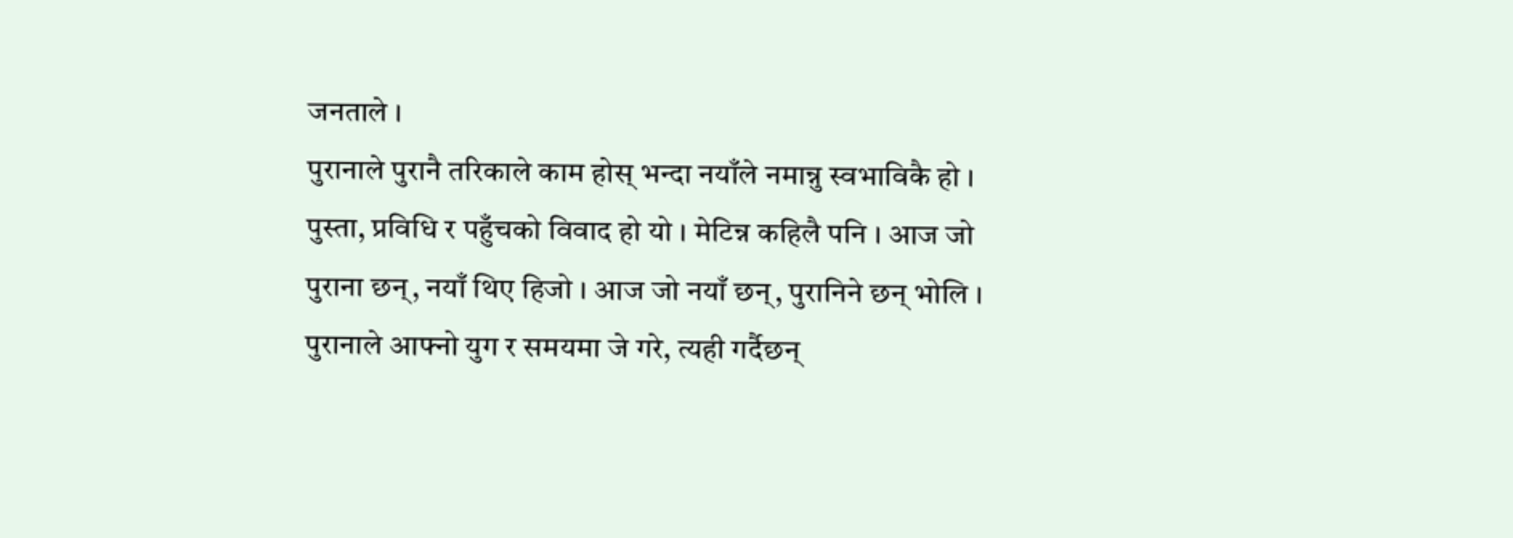जनताले ।
पुरानाले पुरानै तरिकाले काम होस् भन्दा नयाँले नमान्नु स्वभाविकै हो । पुस्ता, प्रविधि र पहुँचको विवाद हो यो । मेटिन्न कहिलै पनि । आज जो पुराना छन्, नयाँ थिए हिजो । आज जो नयाँ छन्, पुरानिने छन् भोलि । पुरानाले आफ्नो युग र समयमा जे गरे, त्यही गर्दैछन्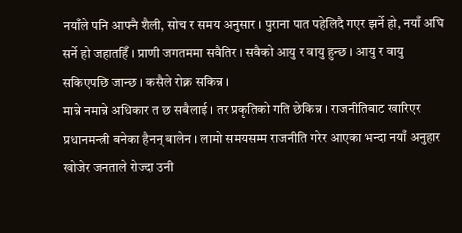नयाँले पनि आफ्नै शैली, सोच र समय अनुसार । पुराना पात पहेलिदै गएर झर्ने हो, नयाँ अघि सर्ने हो जहातहिँ । प्राणी जगतममा सवैतिर । सवैको आयु र वायु हुन्छ । आयु र वायु सकिएपछि जान्छ । कसैले रोक्न सकिन्न ।
मान्ने नमान्ने अधिकार त छ सबैलाई । तर प्रकृतिको गति छेकिन्न । राजनीतिबाट खारिएर प्रधानमन्त्री बनेका हैनन् बालेन । लामो समयसम्म राजनीति गरेर आएका भन्दा नयाँ अनुहार खोजेर जनताले रोज्दा उनी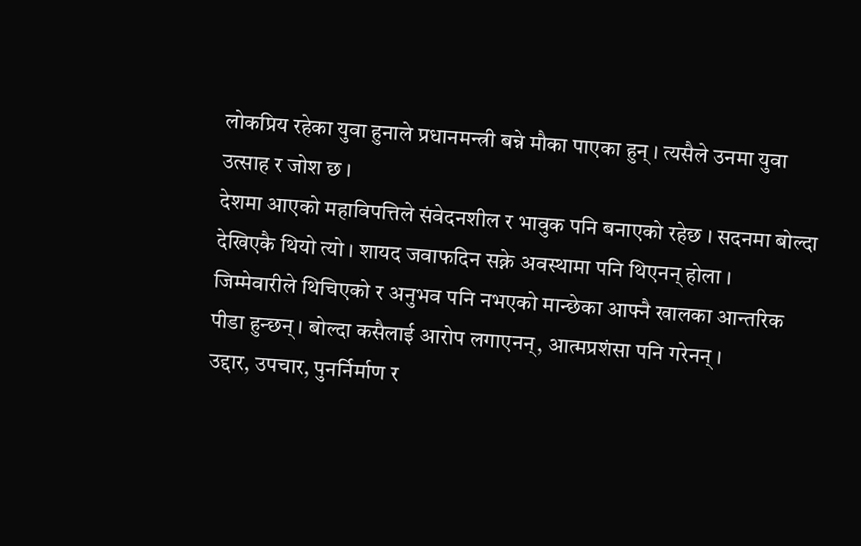लोकप्रिय रहेका युवा हुनाले प्रधानमन्त्री बन्ने मौका पाएका हुन् । त्यसैले उनमा युवा उत्साह र जोश छ ।
देशमा आएको महाविपत्तिले संवेदनशील र भावुक पनि बनाएको रहेछ । सदनमा बोल्दा देखिएकै थियो त्यो । शायद जवाफदिन सक्ने अवस्थामा पनि थिएनन् होला । जिम्मेवारीले थिचिएको र अनुभव पनि नभएको मान्छेका आफ्नै खालका आन्तरिक पीडा हुन्छन् । बोल्दा कसैलाई आरोप लगाएनन्, आत्मप्रशंसा पनि गरेनन् ।
उद्दार, उपचार, पुनर्निर्माण र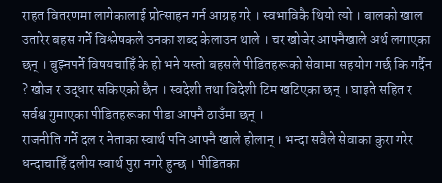राहत वितरणमा लागेकालाई प्रोत्साहन गर्न आग्रह गरे । स्वभाविकै थियो त्यो । बालको खाल उतारेर बहस गर्ने विश्लेषकले उनका शब्द केलाउन थाले । चर खोजेर आफ्नैखाले अर्थ लगाएका छन् । बुझ्नपर्ने विषयचाहिँ के हो भने यस्तो बहसले पीडितहरूको सेवामा सहयोग गर्छ कि गर्दैन ? खोज र उद्धार सकिएको छैन । स्वदेशी तथा विदेशी टिम खटिएका छन् । घाइते सहित र सर्वश्व गुमाएका पीडितहरूका पीडा आफ्नै ठाउँमा छन् ।
राजनीति गर्ने दल र नेताका स्वार्थ पनि आफ्नै खाले होलान् । भन्दा सवैले सेवाका कुरा गरेर धन्दाचाहिँ दलीय स्वार्थ पुरा नगरे हुन्छ । पीडितका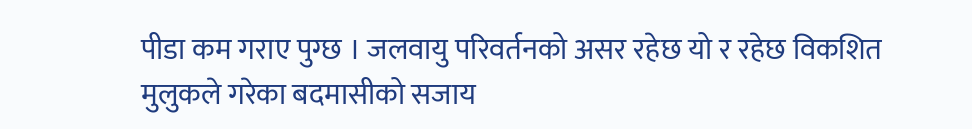पीडा कम गराए पुग्छ । जलवायु परिवर्तनको असर रहेछ यो र रहेछ विकशित मुलुकले गरेका बदमासीको सजाय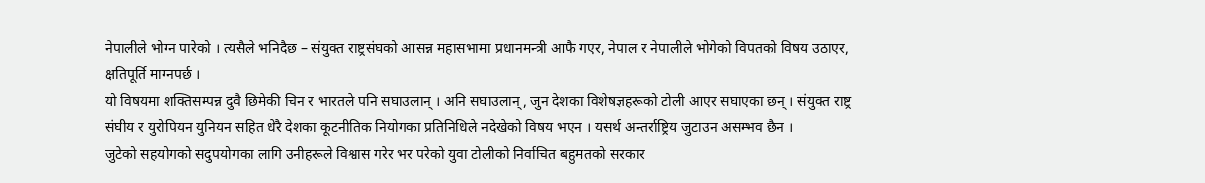नेपालीले भोग्न पारेको । त्यसैले भनिदैछ – संयुक्त राष्ट्रसंघको आसन्न महासभामा प्रधानमन्त्री आफै गएर, नेपाल र नेपालीले भोगेको विपतको विषय उठाएर, क्षतिपूर्ति माग्नपर्छ ।
यो विषयमा शक्तिसम्पन्न दुवै छिमेकी चिन र भारतले पनि सघाउलान् । अनि सघाउलान्, जुन देशका विशेषज्ञहरूको टोली आएर सघाएका छन् । संयुक्त राष्ट्र संघीय र युरोपियन युनियन सहित धेरै देशका कूटनीतिक नियोगका प्रतिनिधिले नदेखेको विषय भएन । यसर्थ अन्तर्राष्ट्रिय जुटाउन असम्भव छैन ।
जुटेको सहयोगको सदुपयोगका लागि उनीहरूले विश्वास गरेर भर परेको युवा टोलीको निर्वाचित बहुमतको सरकार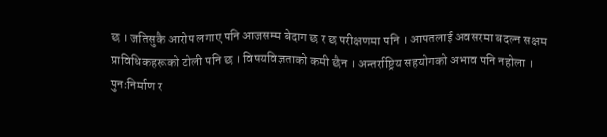छ । जतिसुकै आरोप लगाए पनि आजसम्म बेदाग छ र छ परीक्षणमा पनि । आपतलाई अवसरमा बदल्न सक्षम प्राविधिकहरूको टोली पनि छ । विषयविज्ञताको कमी छैन । अन्तर्राष्ट्रिय सहयोगको अभाव पनि नहोला । पुनःनिर्माण र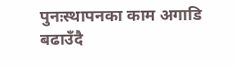पुनःस्थापनका काम अगाडि बढाउँदै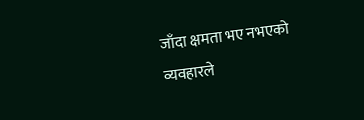जाँदा क्षमता भए नभएको व्यवहारले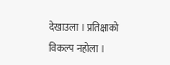देखाउला । प्रतिक्षाको विकल्प नहोला ।